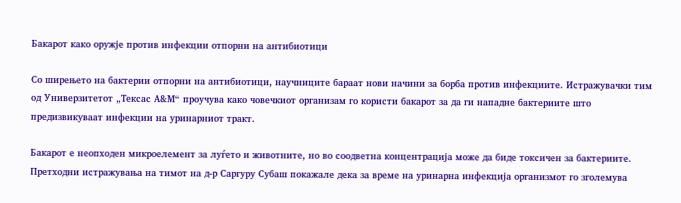Бакарот како оружје против инфекции отпорни на антибиотици

Со ширењето на бактерии отпорни на антибиотици, научниците бараат нови начини за борба против инфекциите. Истражувачки тим од Универзитетот „Тексас А&М“ проучува како човечкиот организам го користи бакарот за да ги нападне бактериите што предизвикуваат инфекции на уринарниот тракт.

Бакарот е неопходен микроелемент за луѓето и животните, но во соодветна концентрација може да биде токсичен за бактериите. Претходни истражувања на тимот на д-р Саргуру Субаш покажале дека за време на уринарна инфекција организмот го зголемува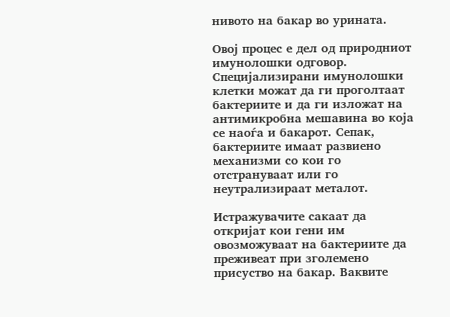нивото на бакар во урината.

Овој процес е дел од природниот имунолошки одговор. Специјализирани имунолошки клетки можат да ги проголтаат бактериите и да ги изложат на антимикробна мешавина во која се наоѓа и бакарот. Сепак, бактериите имаат развиено механизми со кои го отстрануваат или го неутрализираат металот.

Истражувачите сакаат да откријат кои гени им овозможуваат на бактериите да преживеат при зголемено присуство на бакар. Ваквите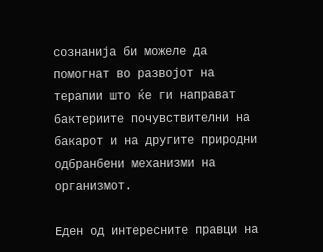сознанија би можеле да помогнат во развојот на терапии што ќе ги направат бактериите почувствителни на бакарот и на другите природни одбранбени механизми на организмот.

Еден од интересните правци на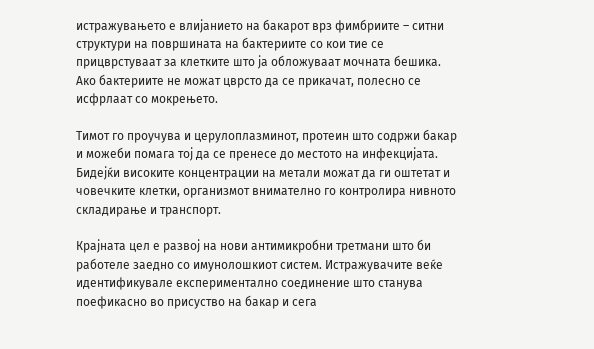истражувањето е влијанието на бакарот врз фимбриите – ситни структури на површината на бактериите со кои тие се прицврстуваат за клетките што ја обложуваат мочната бешика. Ако бактериите не можат цврсто да се прикачат, полесно се исфрлаат со мокрењето.

Тимот го проучува и церулоплазминот, протеин што содржи бакар и можеби помага тој да се пренесе до местото на инфекцијата. Бидејќи високите концентрации на метали можат да ги оштетат и човечките клетки, организмот внимателно го контролира нивното складирање и транспорт.

Крајната цел е развој на нови антимикробни третмани што би работеле заедно со имунолошкиот систем. Истражувачите веќе идентификувале експериментално соединение што станува поефикасно во присуство на бакар и сега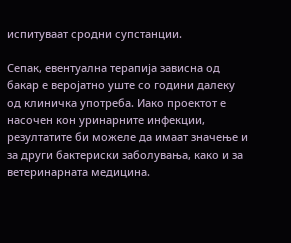испитуваат сродни супстанции.

Сепак, евентуална терапија зависна од бакар е веројатно уште со години далеку од клиничка употреба. Иако проектот е насочен кон уринарните инфекции, резултатите би можеле да имаат значење и за други бактериски заболувања, како и за ветеринарната медицина.